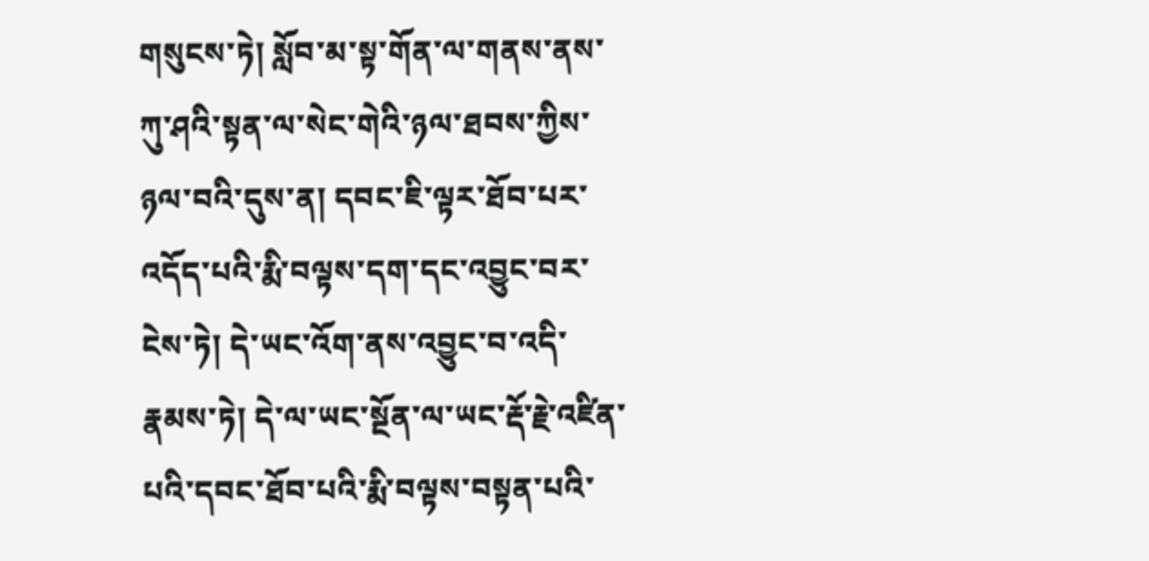གསུངས་ཏེ། སློབ་མ་སྟ་གོན་ལ་གནས་ནས་ཀུ་ཤའི་སྟན་ལ་སེང་གེའི་ཉལ་ཐབས་ཀྱིས་ཉལ་བའི་དུས་ན། དབང་ཇི་ལྟར་ཐོབ་པར་འདོད་པའི་རྨི་བལྟས་དག་དང་འབྱུང་བར་ངེས་ཏེ། དེ་ཡང་འོག་ནས་འབྱུང་བ་འདི་རྣམས་ཏེ། དེ་ལ་ཡང་སྔོན་ལ་ཡང་རྡོ་རྗེ་འཛིན་པའི་དབང་ཐོབ་པའི་རྨི་བལྟས་བསྟན་པའི་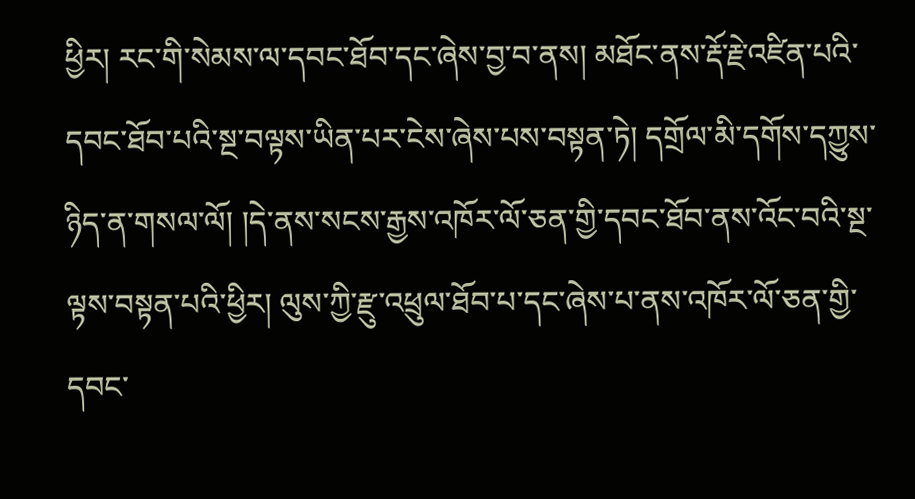ཕྱིར། རང་གི་སེམས་ལ་དབང་ཐོབ་དང་ཞེས་བྱ་བ་ནས། མཐོང་ནས་རྡོ་རྗེ་འཛིན་པའི་དབང་ཐོབ་པའི་སྔ་བལྟས་ཡིན་པར་ངེས་ཞེས་པས་བསྟན་ཏེ། དགྲོལ་མི་དགོས་དཀྱུས་ཉིད་ན་གསལ་ལོ། །དེ་ནས་སངས་རྒྱས་འཁོར་ལོ་ཅན་གྱི་དབང་ཐོབ་ནས་འོང་བའི་སྔ་ལྟས་བསྟན་པའི་ཕྱིར། ལུས་ཀྱི་རྫུ་འཕྲུལ་ཐོབ་པ་དང་ཞེས་པ་ནས་འཁོར་ལོ་ཅན་གྱི་དབང་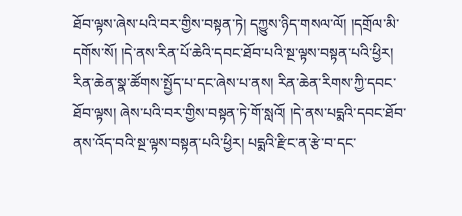ཐོབ་ལྟས་ཞེས་པའི་བར་གྱིས་བསྟན་ཏེ། དཀྱུས་ཉིད་གསལ་ལོ། །དགྲོལ་མི་དགོས་སོ། །དེ་ནས་རིན་པོ་ཆེའི་དབང་ཐོབ་པའི་སྔ་ལྟས་བསྟན་པའི་ཕྱིར། རིན་ཆེན་སྣ་ཚོགས་སྤྱོད་པ་དང་ཞེས་པ་ནས། རིན་ཆེན་རིགས་ཀྱི་དབང་ཐོབ་ལྟས། ཞེས་པའི་བར་གྱིས་བསྟན་ཏེ་གོ་སླའོ། །དེ་ནས་པདྨའི་དབང་ཐོབ་ནས་འོད་བའི་སྔ་ལྟས་བསྟན་པའི་ཕྱིར། པདྨའི་རྫིང་ན་རྩེ་བ་དང་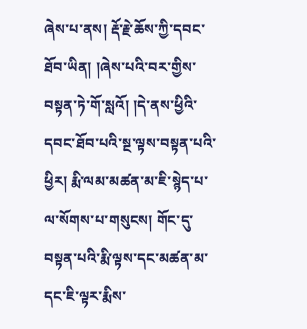ཞེས་པ་ནས། རྡོ་རྗེ་ཆོས་ཀྱི་དབང་ཐོབ་ཡིན། །ཞེས་པའི་བར་གྱིས་བསྟན་ཏེ་གོ་སླའོ། །དེ་ནས་ཕྱིའི་དབང་ཐོབ་པའི་སྔ་ལྟས་བསྟན་པའི་ཕྱིར། རྨི་ལམ་མཚན་མ་ཇི་སྙེད་པ་ལ་སོགས་པ་གསུངས། གོང་དུ་བསྟན་པའི་རྨི་ལྟས་དང་མཚན་མ་དང་ཇི་ལྟར་རྨིས་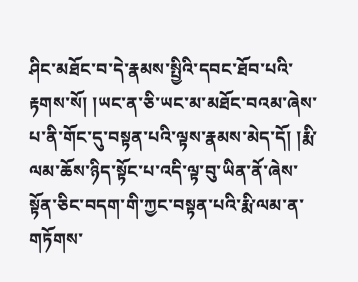ཤིང་མཐོང་བ་དེ་རྣམས་སྤྱིའི་དབང་ཐོབ་པའི་རྟགས་སོ། །ཡང་ན་ཅི་ཡང་མ་མཐོང་བའམ་ཞེས་པ་ནི་གོང་དུ་བསྟན་པའི་ལྟས་རྣམས་མེད་དོ། །རྨི་ལམ་ཆོས་ཉིད་སྟོང་པ་འདི་ལྟ་བུ་ཡིན་ནོ་ཞེས་སྟོན་ཅིང་བདག་གི་ཀྱང་བསྟན་པའི་རྨི་ལམ་ན་གཏོགས་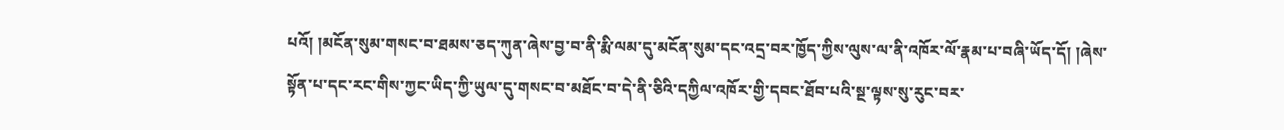པའོ། །མངོན་སུམ་གསང་བ་ཐམས་ཅད་ཀུན་ཞེས་བྱ་བ་ནི་རྨི་ལམ་དུ་མངོན་སུམ་དང་འདྲ་བར་ཁྱོད་ཀྱིས་ལུས་ལ་ནི་འཁོར་ལོ་རྣམ་པ་བཞི་ཡོད་དོ། །ཞེས་སྟོན་པ་དང་རང་གིས་ཀྱང་ཡིད་ཀྱི་ཡུལ་དུ་གསང་བ་མཐོང་བ་དེ་ནི་ཅིའི་དཀྱིལ་འཁོར་གྱི་དབང་ཐོབ་པའི་སྔ་ལྟས་སུ་རུང་བར་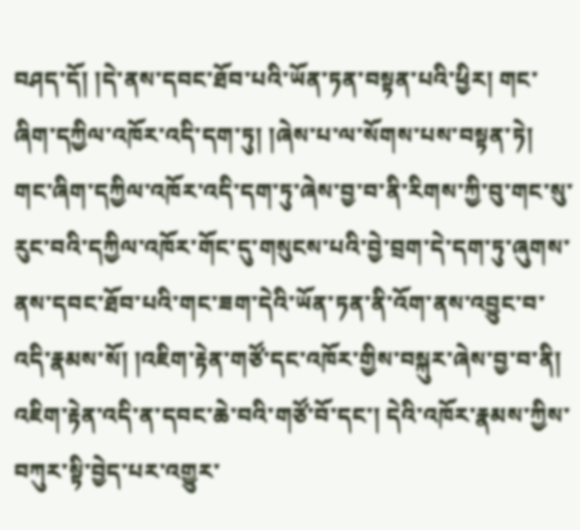བཤད་དོ། །དེ་ནས་དབང་ཐོབ་པའི་ཡོན་ཏན་བསྟན་པའི་ཕྱིར། གང་ཞིག་དཀྱིལ་འཁོར་འདི་དག་ཏུ། །ཞེས་པ་ལ་སོགས་པས་བསྟན་ཏེ། གང་ཞིག་དཀྱིལ་འཁོར་འདི་དག་ཏུ་ཞེས་བྱ་བ་ནི་རིགས་ཀྱི་བུ་གང་སུ་རུང་བའི་དཀྱིལ་འཁོར་གོང་དུ་གསུངས་པའི་བྱེ་བྲག་དེ་དག་ཏུ་ཞུགས་ནས་དབང་ཐོབ་པའི་གང་ཟག་དེའི་ཡོན་ཏན་ནི་འོག་ནས་འབྱུང་བ་འདི་རྣམས་སོ། །འཇིག་རྟེན་གཙོ་དང་འཁོར་གྱིས་བསྐུར་ཞེས་བྱ་བ་ནི། འཇིག་རྟེན་འདི་ན་དབང་ཆེ་བའི་གཙོ་བོ་དང་། དེའི་འཁོར་རྣམས་ཀྱིས་བཀུར་སྟི་བྱེད་པར་འགྱུར་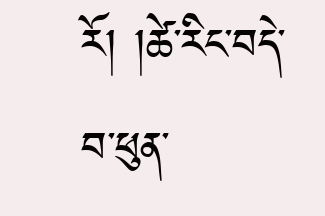རོ། །ཚེ་རིང་བདེ་བ་ཕུན་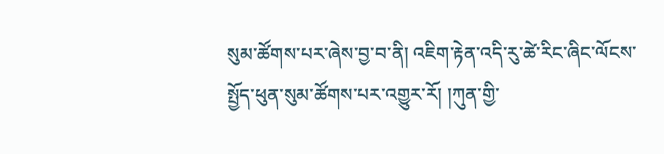སུམ་ཚོགས་པར་ཞེས་བྱ་བ་ནི། འཇིག་རྟེན་འདི་རུ་ཚེ་རིང་ཞིང་ལོངས་སྤྱོད་ཕུན་སུམ་ཚོགས་པར་འགྱུར་རོ། །ཀུན་གྱི་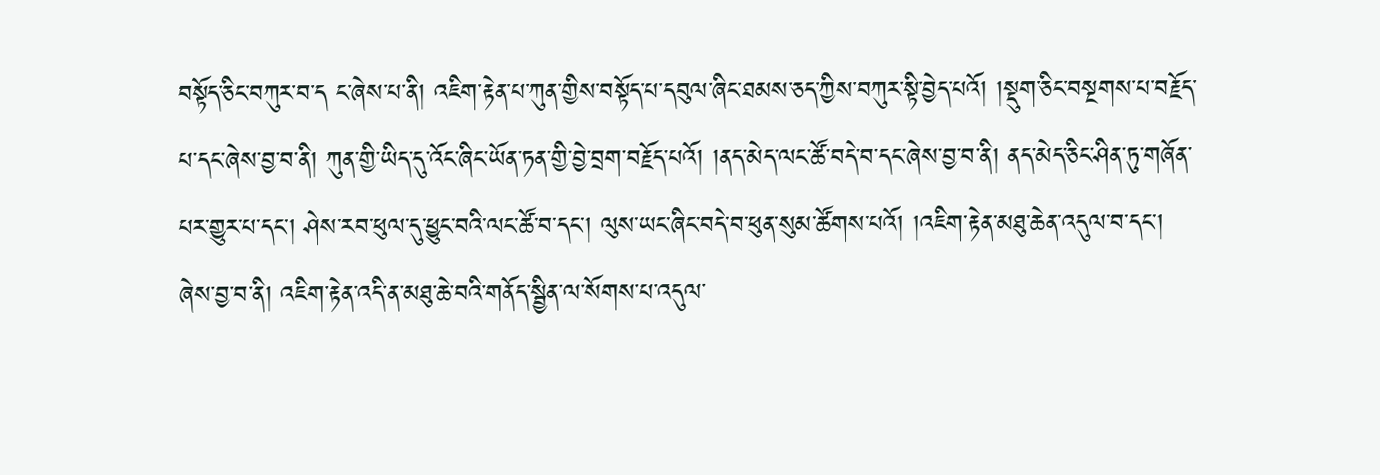བསྟོད་ཅིང་བཀུར་བ་ད ང་ཞེས་པ་ནི། འཇིག་རྟེན་པ་ཀུན་གྱིས་བསྟོད་པ་དབུལ་ཞིང་ཐམས་ཅད་ཀྱིས་བཀུར་སྟི་བྱེད་པའོ། །སྡུག་ཅིང་བསྔགས་པ་བརྗོད་པ་དང་ཞེས་བྱ་བ་ནི། ཀུན་གྱི་ཡིད་དུ་འོང་ཞིང་ཡོན་ཏན་གྱི་བྱེ་བྲག་བརྗོད་པའོ། །ནད་མེད་ལང་ཚོ་བདེ་བ་དང་ཞེས་བྱ་བ་ནི། ནད་མེད་ཅིང་ཤིན་ཏུ་གཞོན་པར་གྱུར་པ་དང་། ཤེས་རབ་ཕུལ་དུ་ཕྱུང་བའི་ལང་ཚོ་བ་དང་། ལུས་ཡང་ཞིང་བདེ་བ་ཕུན་སུམ་ཚོགས་པའོ། །འཇིག་རྟེན་མཐུ་ཆེན་འདུལ་བ་དང་། ཞེས་བྱ་བ་ནི། འཇིག་རྟེན་འདི་ན་མཐུ་ཆེ་བའི་གནོད་སྦྱིན་ལ་སོགས་པ་འདུལ་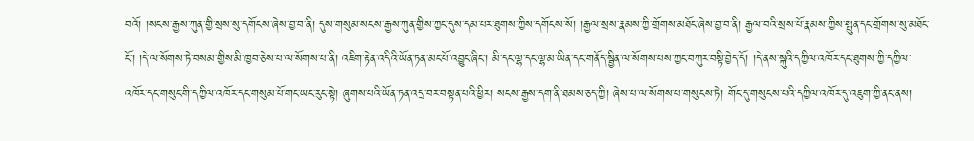བའོ། །སངས་རྒྱས་ཀུན་གྱི་སྲས་སུ་དགོངས་ཞེས་བྱ་བ་ནི། དུས་གསུམ་སངས་རྒྱས་ཀུན་གྱིས་ཀྱང་དུས་དམ་པར་ཐུགས་ཀྱིས་དགོངས་སོ། །རྒྱལ་སྲས་རྣམས་ཀྱི་གྲོགས་མཐོང་ཞེས་བྱ་བ་ནི། རྒྱལ་བའི་སྲས་པོ་རྣམས་ཀྱིས་སྤུན་དང་གྲོགས་སུ་མཐོང་ངོ་། །དེ་ལ་སོགས་ཏེ་བསམ་གྱིས་མི་ཁྱབ་ཅེས་པ་ལ་སོགས་པ་ནི། འཇིག་རྟེན་འདིའི་ཡོན་ཏན་མང་པོ་འབྱུང་ཞིང་། མི་དང་ལྷ་དང་ལྷ་མ་ཡིན་དང་གནོད་སྦྱིན་ལ་སོགས་པས་ཀྱང་བཀུར་བསྟི་བྱེད་དོ། །དེ་ནས་སྐུའི་དཀྱིལ་འཁོར་དང་ཐུགས་ཀྱི་དཀྱིལ་འཁོར་དང་གསུང་གི་དཀྱིལ་འཁོར་དང་གསུམ་པོ་གང་ཡང་རུང་སྟེ། ཞུགས་པའི་ཡོན་ཏན་འདྲ་བར་བསྟན་པའི་ཕྱིར། སངས་རྒྱས་དག་ནི་ཐམས་ཅད་ཀྱི། ཞེས་པ་ལ་སོགས་པ་གསུངས་ཏེ། གོང་དུ་གསུངས་པའི་དཀྱིལ་འཁོར་དུ་འཇུག་ཀྱི་ནང་ནས།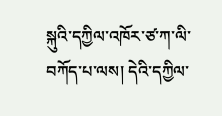སྐུའི་དཀྱིལ་འཁོར་ཙ་ཀ་ལི་བཀོད་པ་ལས། དེའི་དཀྱིལ་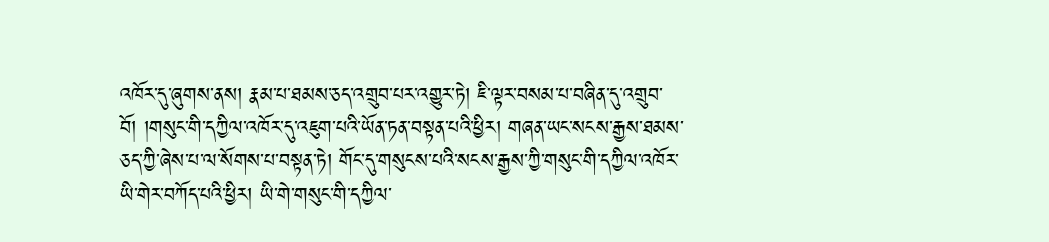འཁོར་དུ་ཞུགས་ནས། རྣམ་པ་ཐམས་ཅད་འགྲུབ་པར་འགྱུར་ཏེ། ཇི་ལྟར་བསམ་པ་བཞིན་དུ་འགྲུབ་བོ། །གསུང་གི་དཀྱིལ་འཁོར་དུ་འཇུག་པའི་ཡོན་ཏན་བསྟན་པའི་ཕྱིར། གཞན་ཡང་སངས་རྒྱས་ཐམས་ཅད་ཀྱི་ཞེས་པ་ལ་སོགས་པ་བསྟན་ཏེ། གོང་དུ་གསུངས་པའི་སངས་རྒྱས་ཀྱི་གསུང་གི་དཀྱིལ་འཁོར་ཡི་གེར་བཀོད་པའི་ཕྱིར། ཡི་གེ་གསུང་གི་དཀྱིལ་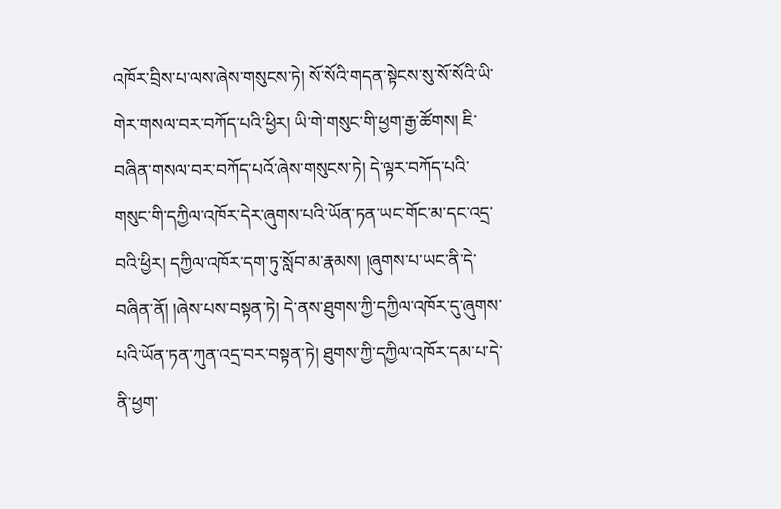འཁོར་བྲིས་པ་ལས་ཞེས་གསུངས་ཏེ། སོ་སོའི་གདན་སྟེངས་སུ་སོ་སོའི་ཡི་གེར་གསལ་བར་བཀོད་པའི་ཕྱིར། ཡི་གེ་གསུང་གི་ཕྱག་རྒྱ་ཚོགས། ཇི་བཞིན་གསལ་བར་བཀོད་པའོ་ཞེས་གསུངས་ཏེ། དེ་ལྟར་བཀོད་པའི་གསུང་གི་དཀྱིལ་འཁོར་དེར་ཞུགས་པའི་ཡོན་ཏན་ཡང་གོང་མ་དང་འདྲ་བའི་ཕྱིར། དཀྱིལ་འཁོར་དག་ཏུ་སློབ་མ་རྣམས། །ཞུགས་པ་ཡང་ནི་དེ་བཞིན་ནོ། །ཞེས་པས་བསྟན་ཏེ། དེ་ནས་ཐུགས་ཀྱི་དཀྱིལ་འཁོར་དུ་ཞུགས་པའི་ཡོན་ཏན་ཀུན་འདྲ་བར་བསྟན་ཏེ། ཐུགས་ཀྱི་དཀྱིལ་འཁོར་དམ་པ་དེ་ནི་ཕྱག་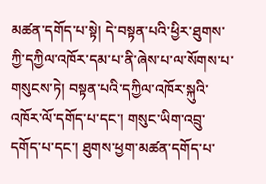མཚན་དགོད་པ་སྟེ། དེ་བསྟན་པའི་ཕྱིར་ཐུགས་ཀྱི་དཀྱིལ་འཁོར་དམ་པ་ནི་ཞེས་པ་ལ་སོགས་པ་གསུངས་ཏེ། བསྟན་པའི་དཀྱིལ་འཁོར་སྐུའི་འཁོར་ལོ་དགོད་པ་དང་། གསུང་ཡིག་འབྲུ་དགོད་པ་དང་། ཐུགས་ཕྱག་མཚན་དགོད་པ་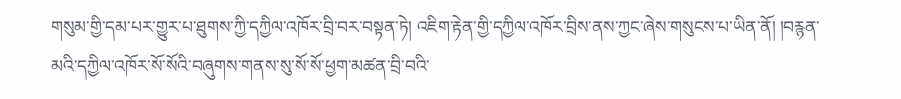གསུམ་གྱི་དམ་པར་གྱུར་པ་ཐུགས་ཀྱི་དཀྱིལ་འཁོར་བྲི་བར་བསྟན་ཏེ། འཇིག་རྟེན་གྱི་དཀྱིལ་འཁོར་བྲིས་ནས་ཀྱང་ཞེས་གསུངས་པ་ཡིན་ནོ། །བརྙན་མའི་དཀྱིལ་འཁོར་སོ་སོའི་བཞུགས་གནས་སུ་སོ་སོ་ཕྱག་མཚན་བྲི་བའི་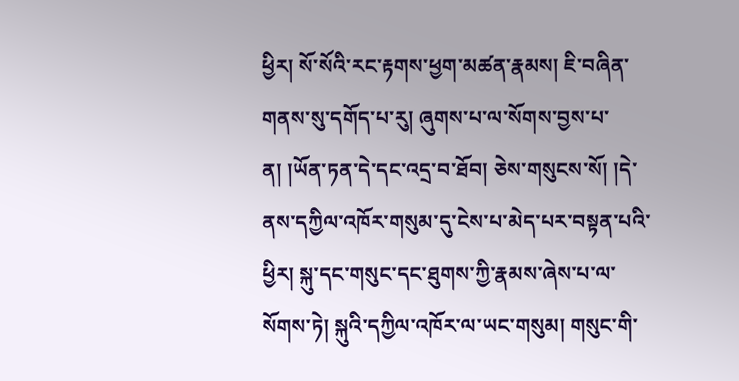ཕྱིར། སོ་སོའི་རང་རྟགས་ཕྱག་མཚན་རྣམས། ཇི་བཞིན་གནས་སུ་དགོད་པ་རུ། ཞུགས་པ་ལ་སོགས་བྱས་པ་ན། །ཡོན་ཏན་དེ་དང་འདྲ་བ་ཐོབ། ཅེས་གསུངས་སོ། །དེ་ནས་དཀྱིལ་འཁོར་གསུམ་དུ་ངེས་པ་མེད་པར་བསྟན་པའི་ཕྱིར། སྐུ་དང་གསུང་དང་ཐུགས་ཀྱི་རྣམས་ཞེས་པ་ལ་སོགས་ཏེ། སྐུའི་དཀྱིལ་འཁོར་ལ་ཡང་གསུམ། གསུང་གི་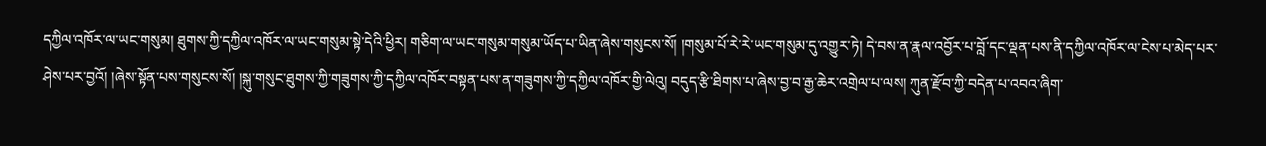དཀྱིལ་འཁོར་ལ་ཡང་གསུམ། ཐུགས་ཀྱི་དཀྱིལ་འཁོར་ལ་ཡང་གསུམ་སྟེ་དེའི་ཕྱིར། གཅིག་ལ་ཡང་གསུམ་གསུམ་ཡོད་པ་ཡིན་ཞེས་གསུངས་སོ། །གསུམ་པོ་རེ་རེ་ཡང་གསུམ་དུ་འགྱུར་ཏེ། དེ་བས་ན་རྣལ་འབྱོར་པ་བློ་དང་ལྡན་པས་ནི་དཀྱིལ་འཁོར་ལ་ངེས་པ་མེད་པར་ཤེས་པར་བྱའོ། །ཞེས་སྟོན་པས་གསུངས་སོ། །སྐུ་གསུང་ཐུགས་ཀྱི་གཟུགས་ཀྱི་དཀྱིལ་འཁོར་བསྟན་པས་ན་གཟུགས་ཀྱི་དཀྱིལ་འཁོར་གྱི་ལེའུ། བདུད་རྩི་ཐིགས་པ་ཞེས་བྱ་བ་རྒྱ་ཆེར་འགྲེལ་པ་ལས། ཀུན་རྫོབ་ཀྱི་བདེན་པ་འབའ་ཞིག་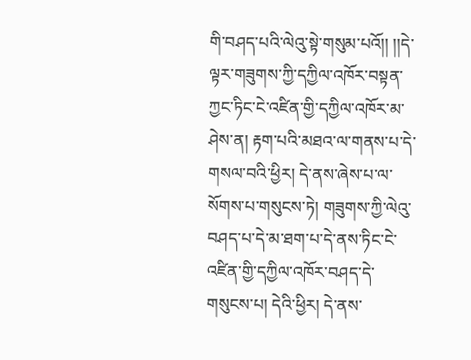གི་བཤད་པའི་ལེའུ་སྟེ་གསུམ་པའོ།། །།དེ་ལྟར་གཟུགས་ཀྱི་དཀྱིལ་འཁོར་བསྟན་ཀྱང་ཏིང་ངེ་འཛིན་གྱི་དཀྱིལ་འཁོར་མ་ཤེས་ན། རྟག་པའི་མཐའ་ལ་གནས་པ་དེ་གསལ་བའི་ཕྱིར། དེ་ནས་ཞེས་པ་ལ་སོགས་པ་གསུངས་ཏེ། གཟུགས་ཀྱི་ལེའུ་བཤད་པ་དེ་མ་ཐག་པ་དེ་ནས་ཏིང་ངེ་འཛིན་གྱི་དཀྱིལ་འཁོར་བཤད་དེ་གསུངས་པ། དེའི་ཕྱིར། དེ་ནས་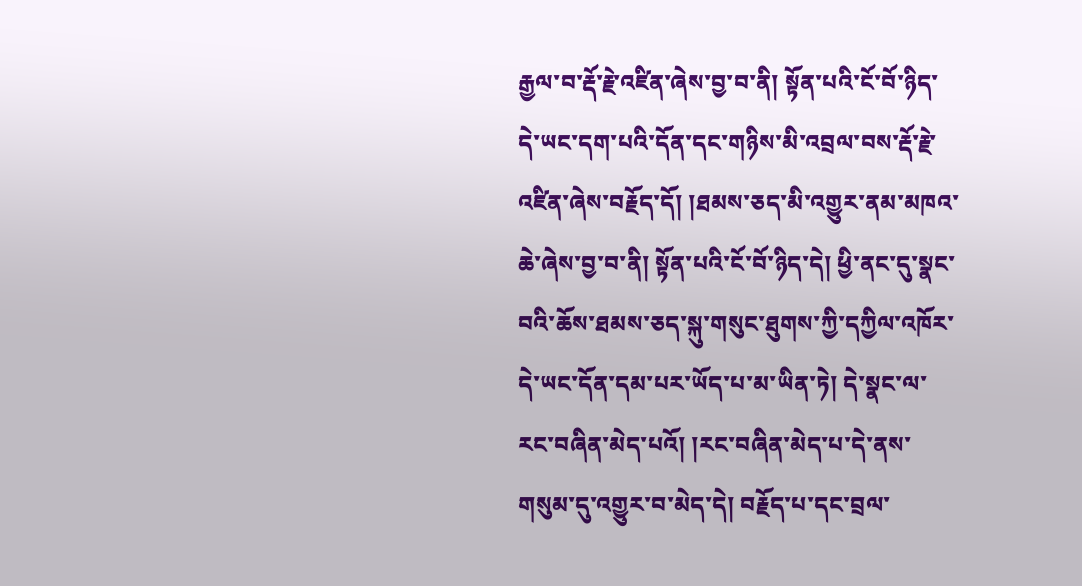རྒྱལ་བ་རྡོ་རྗེ་འཛིན་ཞེས་བྱ་བ་ནི། སྟོན་པའི་ངོ་བོ་ཉིད་དེ་ཡང་དག་པའི་དོན་དང་གཉིས་མི་འབྲལ་བས་རྡོ་རྗེ་འཛིན་ཞེས་བརྗོད་དོ། །ཐམས་ཅད་མི་འགྱུར་ནམ་མཁའ་ཆེ་ཞེས་བྱ་བ་ནི། སྟོན་པའི་ངོ་བོ་ཉིད་དེ། ཕྱི་ནང་དུ་སྣང་བའི་ཆོས་ཐམས་ཅད་སྐུ་གསུང་ཐུགས་ཀྱི་དཀྱིལ་འཁོར་དེ་ཡང་དོན་དམ་པར་ཡོད་པ་མ་ཡིན་ཏེ། དེ་སྣང་ལ་རང་བཞིན་མེད་པའོ། །རང་བཞིན་མེད་པ་དེ་ནས་གསུམ་དུ་འགྱུར་བ་མེད་དེ། བརྗོད་པ་དང་བྲལ་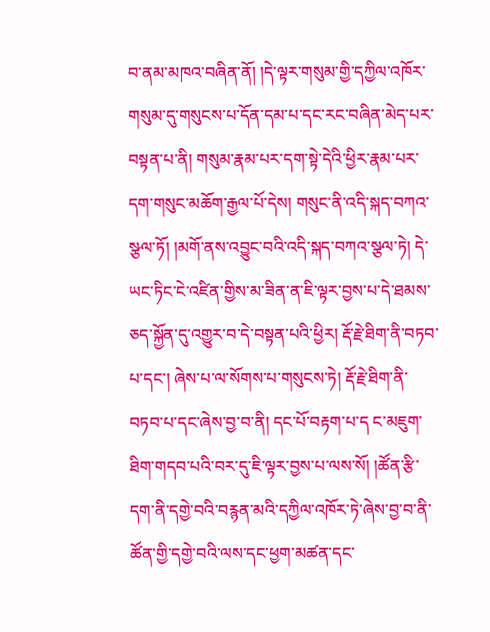བ་ནམ་མཁའ་བཞིན་ནོ། །དེ་ལྟར་གསུམ་གྱི་དཀྱིལ་འཁོར་གསུམ་དུ་གསུངས་པ་དོན་དམ་པ་དང་རང་བཞིན་མེད་པར་བསྟན་པ་ནི། གསུམ་རྣམ་པར་དག་སྟེ་དེའི་ཕྱིར་རྣམ་པར་དག་གསུང་མཆོག་རྒྱལ་པོ་དེས། གསུང་ནི་འདི་སྐད་བཀའ་སྩལ་ཏོ། །མགོ་ནས་འབྱུང་བའི་འདི་སྐད་བཀའ་སྩལ་ཏེ། དེ་ཡང་ཏིང་ངེ་འཛིན་གྱིས་མ་ཟིན་ན་ཇི་ལྟར་བྱས་པ་དེ་ཐམས་ཅད་སྐྱོན་དུ་འགྱུར་བ་དེ་བསྟན་པའི་ཕྱིར། རྡོ་རྗེ་ཐིག་ནི་བཏབ་པ་དང་། ཞེས་པ་ལ་སོགས་པ་གསུངས་ཏེ། རྡོ་རྗེ་ཐིག་ནི་བཏབ་པ་དང་ཞེས་བྱ་བ་ནི། དང་པོ་བརྟག་པ་ད ང་མཇུག་ཐིག་གདབ་པའི་བར་དུ་ཇི་ལྟར་བྱས་པ་ལས་སོ། །ཚོན་རྩི་དག་ནི་དགྱེ་བའི་བརྙན་མའི་དཀྱིལ་འཁོར་ཏེ་ཞེས་བྱ་བ་ནི་ཚོན་གྱི་དགྱེ་བའི་ལས་དང་ཕྱག་མཚན་དང་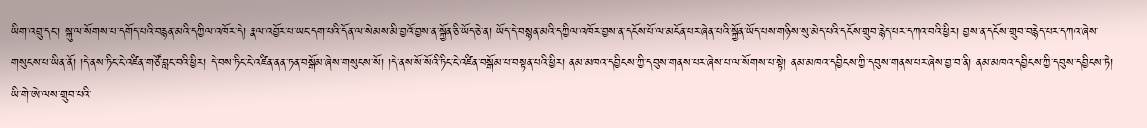ཡིག་འབྲུ་དང་། སྐུ་ལ་སོགས་པ་དགོད་པའི་བརྙན་མའི་དཀྱིལ་འཁོར་དེ། རྣལ་འབྱོར་པ་ཡང་དག་པའི་དོན་ལ་སེམས་མི་བྱའོ་བྱས་ན་སྐྱོན་ཅི་ཡོད་ཅེ་ན། ཡོད་དེ་བསྙན་མའི་དཀྱིལ་འཁོར་བྱས་ན་དངོས་པོ་ལ་མངོན་པར་ཞེན་པའི་སྐྱོན་ཡོད་པས་གཉིས་སུ་མེད་པའི་དངོས་གྲུབ་རྙེད་པར་དཀའ་བའི་ཕྱིར། བྱས་ན་དངོས་གྲུབ་བརྙེད་པར་དཀའ་ཞེས་གསུངས་པ་ཡིན་ནོ། །དེ་ནས་ཏིང་ངེ་འཛིན་གཙོ་བླང་བའི་ཕྱིར། དེ་བས་ཏིང་ངེ་འཛིན་ནན་ཏན་བསྒོམ་ཞེས་གསུངས་སོ། །དེ་ནས་སོ་སོའི་ཏིང་ངེ་འཛིན་བསྒོམ་པ་བསྟན་པའི་ཕྱིར། ནམ་མཁའ་དབྱིངས་ཀྱི་དབུས་གནས་པར་ཞེས་པ་ལ་སོགས་པ་སྟེ། ནམ་མཁའ་དབྱིངས་ཀྱི་དབུས་གནས་པར་ཞེས་བྱ་བ་ནི། ནམ་མཁའ་དབྱིངས་ཀྱི་དབུས་དབྱིངས་ཏེ། ཡི་གེ་ཨེ་ལས་གྲུབ་པའི་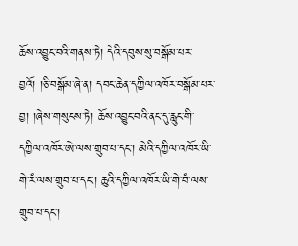ཆོས་འབྱུང་བའི་གནས་ཏེ། དེའི་དབུས་སུ་བསྒོམ་པར་བྱའོ། །ཅི་བསྒོམ་ཞེ་ན། དབང་ཆེན་དཀྱིལ་འཁོར་བསྒོམ་པར་བྱ། །ཞེས་གསུངས་ཏེ། ཆོས་འབྱུང་བའི་ནང་དུ་རླུང་གི་དཀྱིལ་འཁོར་ཨེ་ལས་གྲུབ་པ་དང་། མེའི་དཀྱིལ་འཁོར་ཡི་གེ་རཾ་ལས་གྲུབ་པ་དང་། ཆུའི་དཀྱིལ་འཁོར་ཡི་གེ་བཾ་ལས་གྲུབ་པ་དང་།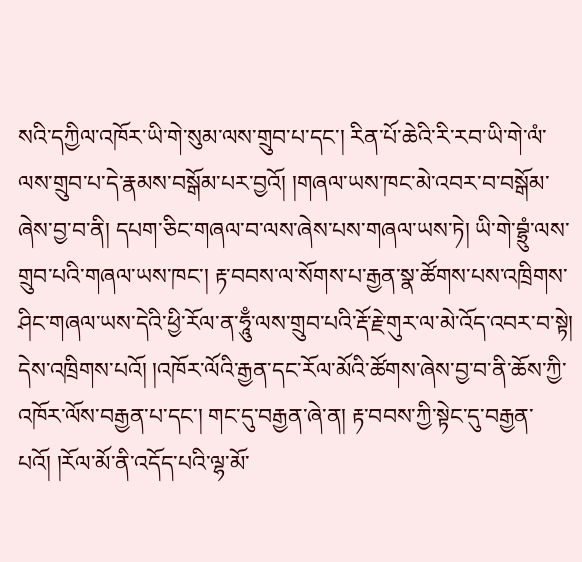སའི་དཀྱིལ་འཁོར་ཡི་གེ་སུམ་ལས་གྲུབ་པ་དང་། རིན་པོ་ཆེའི་རི་རབ་ཡི་གེ་ལཾ་ལས་གྲུབ་པ་དེ་རྣམས་བསྒོམ་པར་བྱའོ། །གཞལ་ཡས་ཁང་མེ་འབར་བ་བསྒོམ་ཞེས་བྱ་བ་ནི། དཔག་ཅིང་གཞལ་བ་ལས་ཞེས་པས་གཞལ་ཡས་ཏེ། ཡི་གེ་བྷྲུཾ་ལས་གྲུབ་པའི་གཞལ་ཡས་ཁང་། རྟ་བབས་ལ་སོགས་པ་རྒྱན་སྣ་ཚོགས་པས་འཁྲིགས་ཤིང་གཞལ་ཡས་དེའི་ཕྱི་རོལ་ན་ཧཱུྃ་ལས་གྲུབ་པའི་རྡོ་རྗེ་གུར་ལ་མེ་འོད་འབར་བ་སྟེ། དེས་འཁྲིགས་པའོ། །འཁོར་ལོའི་རྒྱན་དང་རོལ་མོའི་ཚོགས་ཞེས་བྱ་བ་ནི་ཆོས་ཀྱི་འཁོར་ལོས་བརྒྱན་པ་དང་། གང་དུ་བརྒྱན་ཞེ་ན། རྟ་བབས་ཀྱི་སྟེང་དུ་བརྒྱན་པའོ། །རོལ་མོ་ནི་འདོད་པའི་ལྷ་མོ་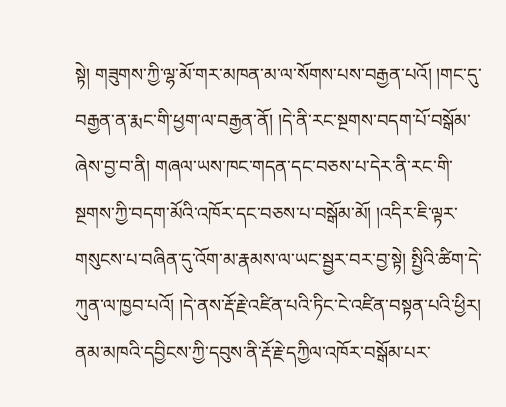སྟེ། གཟུགས་ཀྱི་ལྷ་མོ་གར་མཁན་མ་ལ་སོགས་པས་བརྒྱན་པའོ། །གང་དུ་བརྒྱན་ན་རྨང་གི་ཕྱག་ལ་བརྒྱན་ནོ། །དེ་ནི་རང་སྔགས་བདག་པོ་བསྒོམ་ཞེས་བྱ་བ་ནི། གཞལ་ཡས་ཁང་གདན་དང་བཅས་པ་དེར་ནི་རང་གི་སྔགས་ཀྱི་བདག་མོའི་འཁོར་དང་བཅས་པ་བསྒོམ་མོ། །འདིར་ཇི་ལྟར་གསུངས་པ་བཞིན་དུ་འོག་མ་རྣམས་ལ་ཡང་སྦྱར་བར་བྱ་སྟེ། སྤྱིའི་ཚིག་དེ་ཀུན་ལ་ཁྱབ་པའོ། །དེ་ནས་རྡོ་རྗེ་འཛིན་པའི་ཏིང་ངེ་འཛིན་བསྟན་པའི་ཕྱིར། ནམ་མཁའི་དབྱིངས་ཀྱི་དབུས་ནི་རྡོ་རྗེ་དཀྱིལ་འཁོར་བསྒོམ་པར་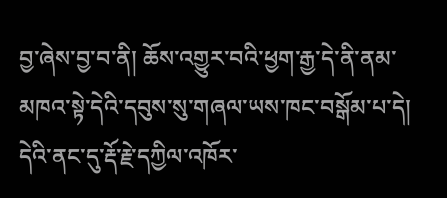བྱ་ཞེས་བྱ་བ་ནི། ཆོས་འགྱུར་བའི་ཕྱག་རྒྱ་དེ་ནི་ནམ་མཁའ་སྟེ་དེའི་དབུས་སུ་གཞལ་ཡས་ཁང་བསྒོམ་པ་དེ། དེའི་ནང་དུ་རྡོ་རྗེ་དཀྱིལ་འཁོར་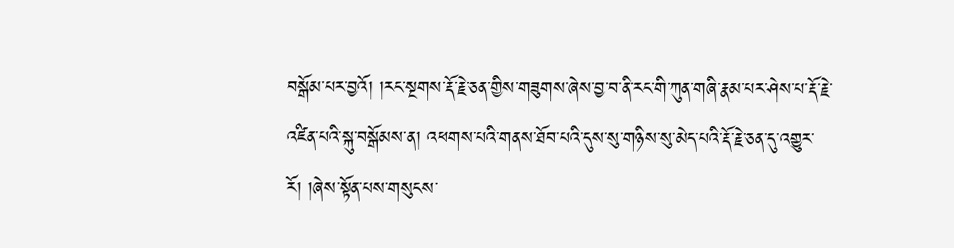བསྒོམ་པར་བྱའོ། །རང་སྔགས་རྡོ་རྗེ་ཅན་གྱིས་གཟུགས་ཞེས་བྱ་བ་ནི་རང་གི་ཀུན་གཞི་རྣམ་པར་ཤེས་པ་རྡོ་རྗེ་འཛིན་པའི་སྐུ་བསྒོམས་ན། འཕགས་པའི་གནས་ཐོབ་པའི་དུས་སུ་གཉིས་སུ་མེད་པའི་རྡོ་རྗེ་ཅན་དུ་འགྱུར་རོ། །ཞེས་སྟོན་པས་གསུངས་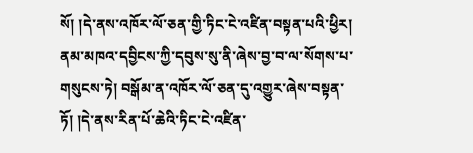སོ། །དེ་ནས་འཁོར་ལོ་ཅན་གྱི་ཏིང་ངེ་འཛིན་བསྟན་པའི་ཕྱིར། ནམ་མཁའ་དབྱིངས་ཀྱི་དབུས་སུ་ནི་ཞེས་བྱ་བ་ལ་སོགས་པ་གསུངས་ཏེ། བསྒོམ་ན་འཁོར་ལོ་ཅན་དུ་འགྱུར་ཞེས་བསྟན་ཏོ། །དེ་ནས་རིན་པོ་ཆེའི་ཏིང་ངེ་འཛིན་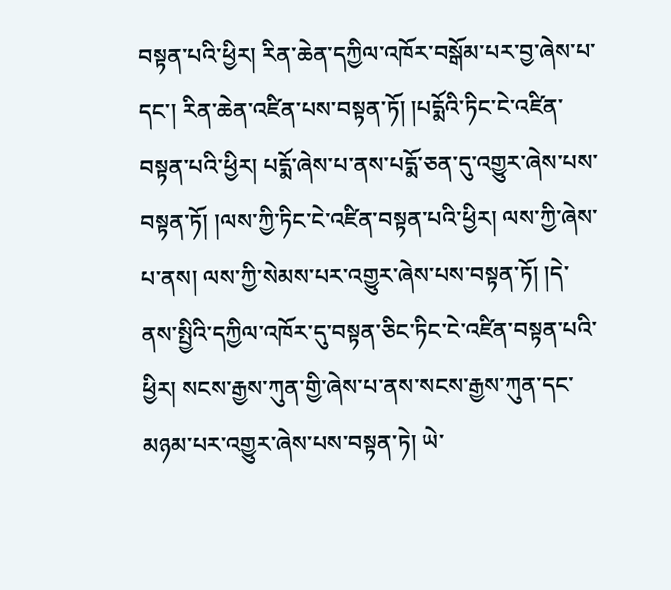བསྟན་པའི་ཕྱིར། རིན་ཆེན་དཀྱིལ་འཁོར་བསྒོམ་པར་བྱ་ཞེས་པ་དང་། རིན་ཆེན་འཛིན་པས་བསྟན་ཏོ། །པདྨོའི་ཏིང་ངེ་འཛིན་བསྟན་པའི་ཕྱིར། པདྨོ་ཞེས་པ་ནས་པདྨོ་ཅན་དུ་འགྱུར་ཞེས་པས་བསྟན་ཏོ། །ལས་ཀྱི་ཏིང་ངེ་འཛིན་བསྟན་པའི་ཕྱིར། ལས་ཀྱི་ཞེས་པ་ནས། ལས་ཀྱི་སེམས་པར་འགྱུར་ཞེས་པས་བསྟན་ཏོ། །དེ་ནས་སྤྱིའི་དཀྱིལ་འཁོར་དུ་བསྟན་ཅིང་ཏིང་ངེ་འཛིན་བསྟན་པའི་ཕྱིར། སངས་རྒྱས་ཀུན་གྱི་ཞེས་པ་ནས་སངས་རྒྱས་ཀུན་དང་མཉམ་པར་འགྱུར་ཞེས་པས་བསྟན་ཏེ། ཡེ་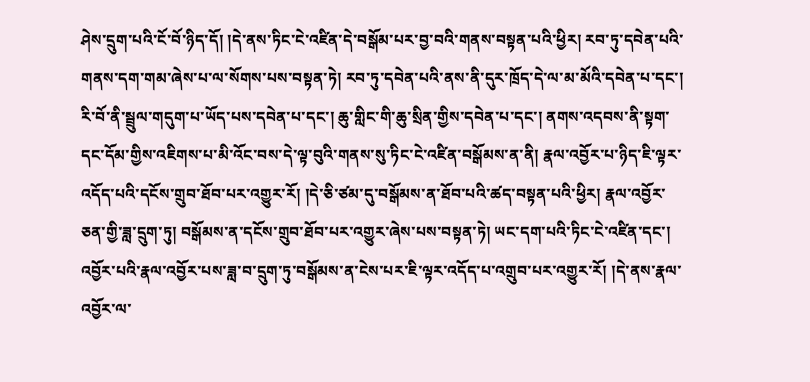ཤེས་དྲུག་པའི་ངོ་བོ་ཉིད་དོ། །དེ་ནས་ཏིང་ངེ་འཛིན་དེ་བསྒོམ་པར་བྱ་བའི་གནས་བསྟན་པའི་ཕྱིར། རབ་ཏུ་དབེན་པའི་གནས་དག་གམ་ཞེས་པ་ལ་སོགས་པས་བསྟན་ཏེ། རབ་ཏུ་དབེན་པའི་ནས་ནི་དུར་ཁྲོད་དེ་ལ་མ་མོའི་དབེན་པ་དང་། རི་བོ་ནི་སྦྲུལ་གདུག་པ་ཡོད་པས་དབེན་པ་དང་། ཆུ་གླིང་གི་ཆུ་སྲིན་གྱིས་དབེན་པ་དང་། ནགས་འདབས་ནི་སྟག་དང་དོམ་གྱིས་འཇིགས་པ་མི་འོང་བས་དེ་ལྟ་བུའི་གནས་སུ་ཏིང་ངེ་འཛིན་བསྒོམས་ན་ནི། རྣལ་འབྱོར་པ་ཉིད་ཇི་ལྟར་འདོད་པའི་དངོས་གྲུབ་ཐོབ་པར་འགྱུར་རོ། །དེ་ཅི་ཙམ་དུ་བསྒོམས་ན་ཐོབ་པའི་ཚད་བསྟན་པའི་ཕྱིར། རྣལ་འབྱོར་ཅན་གྱི་ཟླ་དྲུག་ཏུ། བསྒོམས་ན་དངོས་གྲུབ་ཐོབ་པར་འགྱུར་ཞེས་པས་བསྟན་ཏེ། ཡང་དག་པའི་ཏིང་ངེ་འཛིན་དང་། འབྱོར་པའི་རྣལ་འབྱོར་པས་ཟླ་བ་དྲུག་ཏུ་བསྒོམས་ན་ངེས་པར་ཇི་ལྟར་འདོད་པ་འགྲུབ་པར་འགྱུར་རོ། །དེ་ནས་རྣལ་འབྱོར་ལ་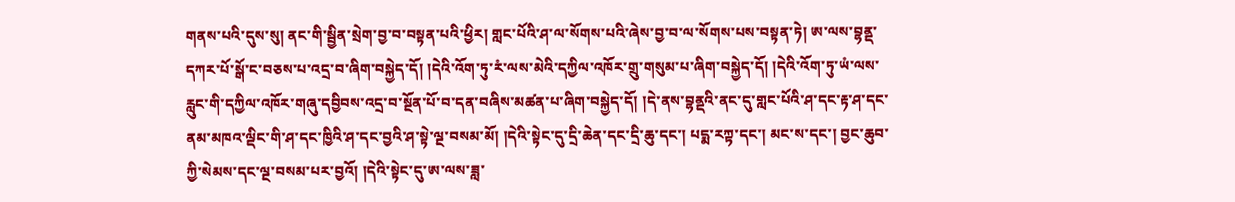གནས་པའི་དུས་སུ། ནང་གི་སྦྱིན་སྲེག་བྱ་བ་བསྟན་པའི་ཕྱིར། གླང་པོའི་ཤ་ལ་སོགས་པའི་ཞེས་བྱ་བ་ལ་སོགས་པས་བསྟན་ཏེ། ཨ་ལས་བྷནྡ་དཀར་པོ་སྒོ་ང་བཅས་པ་འདྲ་བ་ཞིག་བསྐྱེད་དོ། །དེའི་འོག་ཏུ་རཾ་ལས་མེའི་དཀྱིལ་འཁོར་གྲུ་གསུམ་པ་ཞིག་བསྐྱེད་དོ། །དེའི་འོག་ཏུ་ཡཾ་ལས་རླུང་གི་དཀྱིལ་འཁོར་གཞུ་དབྱིབས་འདྲ་བ་སྔོན་པོ་བ་དན་བཞིས་མཚན་པ་ཞིག་བསྐྱེད་དོ། །དེ་ནས་བྷནྡའི་ནང་དུ་གླང་པོའི་ཤ་དང་རྟ་ཤ་དང་ནམ་མཁའ་ལྡིང་གི་ཤ་དང་ཁྱིའི་ཤ་དང་བྱའི་ཤ་སྟེ་ལྔ་བསམ་མོ། །དེའི་སྟེང་དུ་དྲི་ཆེན་དང་དྲི་ཆུ་དང་། པདྨ་རཀྟ་དང་། མང་ས་དང་། བྱང་ཆུབ་ཀྱི་སེམས་དང་ལྔ་བསམ་པར་བྱའོ། །དེའི་སྟེང་དུ་ཨ་ལས་ཟླ་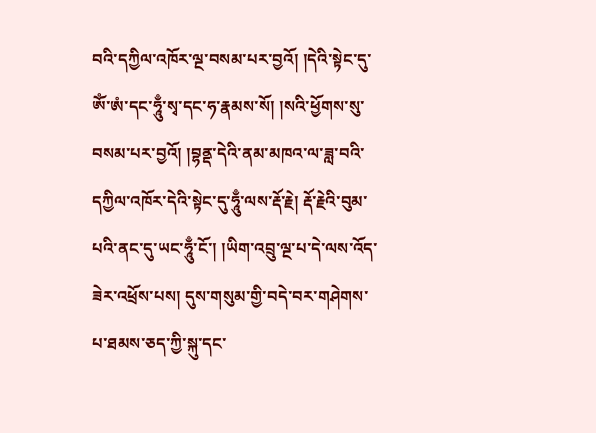བའི་དཀྱིལ་འཁོར་ལྔ་བསམ་པར་བྱའོ། །དེའི་སྟེང་དུ་ༀ་ཨཾ་དང་ཧཱུྃ་སྭ་དང་ཧ་རྣམས་སོ། །སའི་ཕྱོགས་སུ་བསམ་པར་བྱའོ། །བྷནྡ་དེའི་ནམ་མཁའ་ལ་ཟླ་བའི་དཀྱིལ་འཁོར་དེའི་སྟེང་དུ་ཧཱུྃ་ལས་རྡོ་རྗེ། རྡོ་རྗེའི་བུམ་པའི་ནང་དུ་ཡང་ཧཱུྃ་ངོ་། །ཡིག་འབྲུ་ལྔ་པ་དེ་ལས་འོད་ཟེར་འཕྲོས་པས། དུས་གསུམ་གྱི་བདེ་བར་གཤེགས་པ་ཐམས་ཅད་ཀྱི་སྐུ་དང་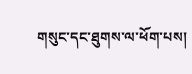གསུང་དང་ཐུགས་ལ་ཕོག་པས།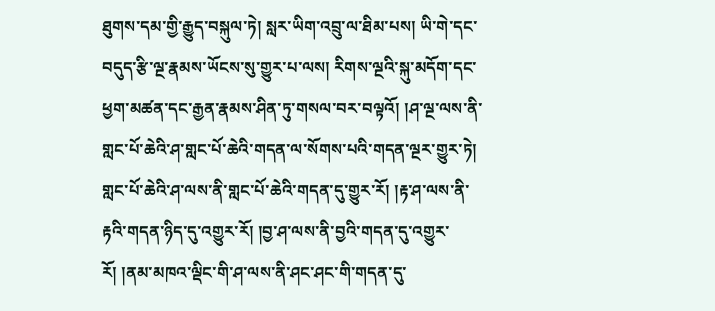ཐུགས་དམ་གྱི་རྒྱུད་བསྐུལ་ཏེ། སླར་ཡིག་འབྲུ་ལ་ཐིམ་པས། ཡི་གེ་དང་བདུད་རྩི་ལྔ་རྣམས་ཡོངས་སུ་གྱུར་པ་ལས། རིགས་ལྔའི་སྐུ་མདོག་དང་ཕྱག་མཚན་དང་རྒྱན་རྣམས་ཤིན་ཏུ་གསལ་བར་བལྟའོ། །ཤ་ལྔ་ལས་ནི་གླང་པོ་ཆེའི་ཤ་གླང་པོ་ཆེའི་གདན་ལ་སོགས་པའི་གདན་ལྔར་གྱུར་ཏེ། གླང་པོ་ཆེའི་ཤ་ལས་ནི་གླང་པོ་ཆེའི་གདན་དུ་གྱུར་རོ། །རྟ་ཤ་ལས་ནི་རྟའི་གདན་ཉིད་དུ་འགྱུར་རོ། །བྱ་ཤ་ལས་ནི་བྱའི་གདན་དུ་འགྱུར་རོ། །ནམ་མཁའ་ལྡིང་གི་ཤ་ལས་ནི་ཤང་ཤང་གི་གདན་དུ་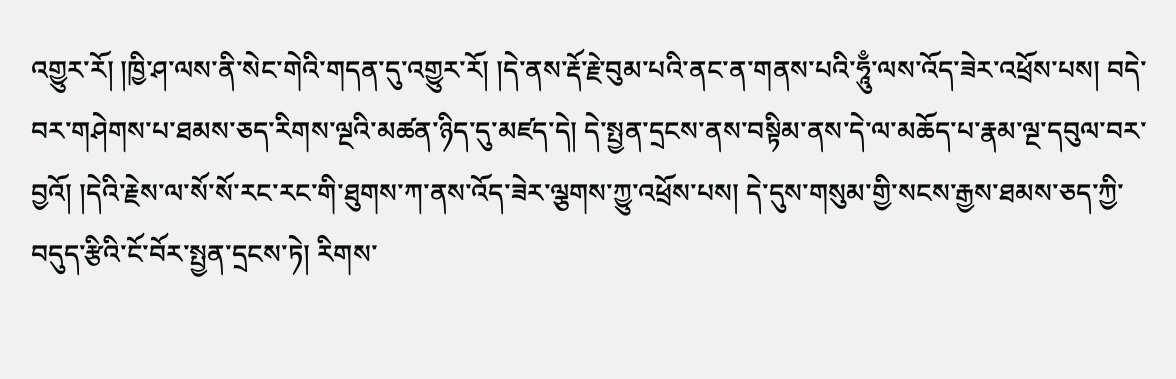འགྱུར་རོ། །ཁྱི་ཤ་ལས་ནི་སེང་གེའི་གདན་དུ་འགྱུར་རོ། །དེ་ནས་རྡོ་རྗེ་བུམ་པའི་ནང་ན་གནས་པའི་ཧཱུྃ་ལས་འོད་ཟེར་འཕྲོས་པས། བདེ་བར་གཤེགས་པ་ཐམས་ཅད་རིགས་ལྔའི་མཚན་ཉིད་དུ་མཛད་དེ། དེ་སྤྱན་དྲངས་ནས་བསྟིམ་ནས་དེ་ལ་མཆོད་པ་རྣམ་ལྔ་དབུལ་བར་བྱའོ། །དེའི་རྗེས་ལ་སོ་སོ་རང་རང་གི་ཐུགས་ཀ་ནས་འོད་ཟེར་ལྕགས་ཀྱུ་འཕྲོས་པས། དེ་དུས་གསུམ་གྱི་སངས་རྒྱས་ཐམས་ཅད་ཀྱི་བདུད་རྩིའི་ངོ་བོར་སྤྱན་དྲངས་ཏེ། རིགས་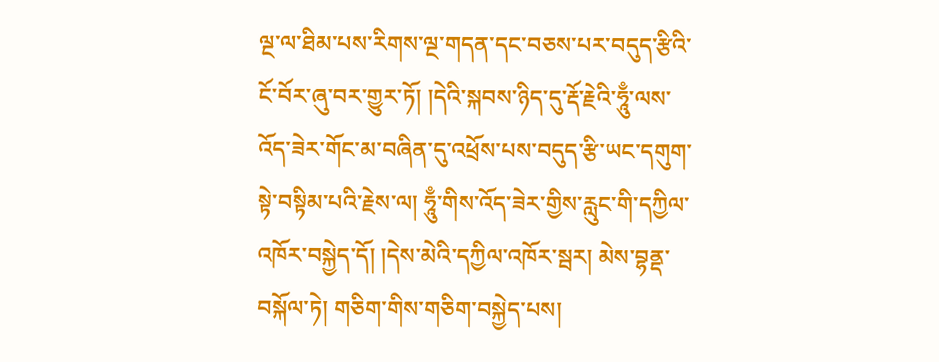ལྔ་ལ་ཐིམ་པས་རིགས་ལྔ་གདན་དང་བཅས་པར་བདུད་རྩིའི་ངོ་བོར་ཞུ་བར་གྱུར་ཏོ། །དེའི་སྐབས་ཉིད་དུ་རྡོ་རྗེའི་ཧཱུྃ་ལས་འོད་ཟེར་གོང་མ་བཞིན་དུ་འཕྲོས་པས་བདུད་རྩི་ཡང་དགུག་སྟེ་བསྟིམ་པའི་རྗེས་ལ། ཧཱུྃ་གིས་འོད་ཟེར་གྱིས་རླུང་གི་དཀྱིལ་འཁོར་བསྐྱེད་དོ། །དེས་མེའི་དཀྱིལ་འཁོར་སྦར། མེས་བྷནྡ་བསྐོལ་ཏེ། གཅིག་གིས་གཅིག་བསྐྱེད་པས།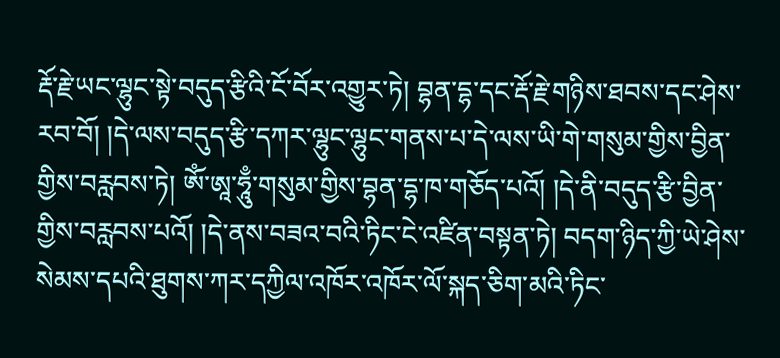རྡོ་རྗེ་ཡང་ལྷུང་སྟེ་བདུད་རྩིའི་ངོ་བོར་འགྱུར་ཏེ། བྷན་དྷ་དང་རྡོ་རྗེ་གཉིས་ཐབས་དང་ཤེས་རབ་བོ། །དེ་ལས་བདུད་རྩི་དཀར་ལྷུང་ལྷུང་གནས་པ་དེ་ལས་ཡི་གེ་གསུམ་གྱིས་བྱིན་གྱིས་བརླབས་ཏེ། ༀ་ཨཱ་ཧཱུྃ་གསུམ་གྱིས་བྷན་དྷ་ཁ་གཅོད་པའོ། །དེ་ནི་བདུད་རྩི་བྱིན་གྱིས་བརླབས་པའོ། །དེ་ནས་བཟའ་བའི་ཏིང་ངེ་འཛིན་བསྟན་ཏེ། བདག་ཉིད་ཀྱི་ཡེ་ཤེས་སེམས་དཔའི་ཐུགས་ཀར་དཀྱིལ་འཁོར་འཁོར་ལོ་སྐད་ཅིག་མའི་ཏིང་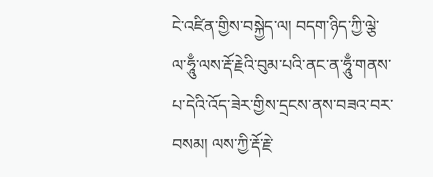ངེ་འཛིན་གྱིས་བསྐྱེད་ལ། བདག་ཉིད་ཀྱི་ལྕེ་ལ་ཧཱུྃ་ལས་རྡོ་རྗེའི་བུམ་པའི་ནང་ན་ཧཱུྃ་གནས་པ་དེའི་འོད་ཟེར་གྱིས་དྲངས་ནས་བཟའ་བར་བསམ། ལས་ཀྱི་རྡོ་རྗེ་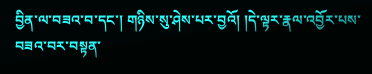བྱིན་ལ་བཟའ་བ་དང་། གཉིས་སུ་ཤེས་པར་བྱའོ། །དེ་ལྟར་རྣལ་འབྱོར་པས་བཟའ་བར་བསྟན་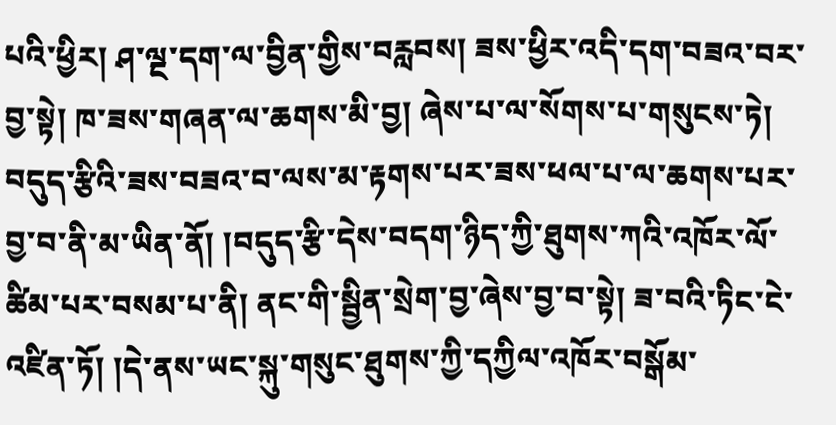པའི་ཕྱིར། ཤ་ལྔ་དག་ལ་བྱིན་གྱིས་བརླབས། ཟས་ཕྱིར་འདི་དག་བཟའ་བར་བྱ་སྟེ། ཁ་ཟས་གཞན་ལ་ཆགས་མི་བྱ། ཞེས་པ་ལ་སོགས་པ་གསུངས་ཏེ། བདུད་རྩིའི་ཟས་བཟའ་བ་ལས་མ་རྟགས་པར་ཟས་ཕལ་པ་ལ་ཆགས་པར་བྱ་བ་ནི་མ་ཡིན་ནོ། །བདུད་རྩི་དེས་བདག་ཉིད་ཀྱི་ཐུགས་ཀའི་འཁོར་ལོ་ཚིམ་པར་བསམ་པ་ནི། ནང་གི་སྦྱིན་སྲེག་བྱ་ཞེས་བྱ་བ་སྟེ། ཟ་བའི་ཏིང་ངེ་འཛིན་ཏོ། །དེ་ནས་ཡང་སྐུ་གསུང་ཐུགས་ཀྱི་དཀྱིལ་འཁོར་བསྒོམ་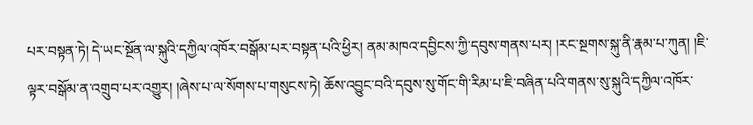པར་བསྟན་ཏེ། དེ་ཡང་སྔོན་ལ་སྐུའི་དཀྱིལ་འཁོར་བསྒོམ་པར་བསྟན་པའི་ཕྱིར། ནམ་མཁའ་དབྱིངས་ཀྱི་དབུས་གནས་པར། །རང་སྔགས་སྐུ་ནི་རྣམ་པ་ཀུན། །ཇི་ལྟར་བསྒོམ་ན་འགྲུབ་པར་འགྱུར། །ཞེས་པ་ལ་སོགས་པ་གསུངས་ཏེ། ཆོས་འབྱུང་བའི་དབུས་སུ་གོང་གི་རིམ་པ་ཇི་བཞིན་པའི་གནས་སུ་སྐུའི་དཀྱིལ་འཁོར་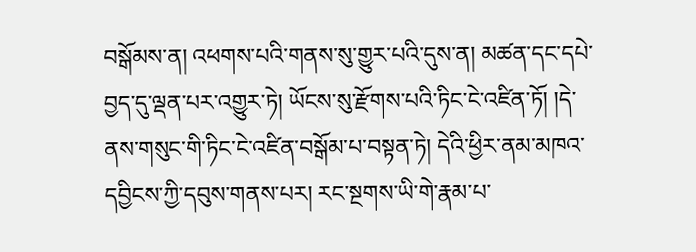བསྒོམས་ན། འཕགས་པའི་གནས་སུ་གྱུར་པའི་དུས་ན། མཚན་དང་དཔེ་བྱད་དུ་ལྡན་པར་འགྱུར་ཏེ། ཡོངས་སུ་རྫོགས་པའི་ཏིང་ངེ་འཛིན་ཏོ། །དེ་ནས་གསུང་གི་ཏིང་ངེ་འཛིན་བསྒོམ་པ་བསྟན་ཏེ། དེའི་ཕྱིར་ནམ་མཁའ་དབྱིངས་ཀྱི་དབུས་གནས་པར། རང་སྔགས་ཡི་གེ་རྣམ་པ་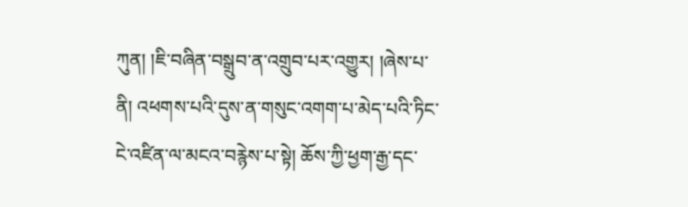ཀུན། །ཇི་བཞིན་བསྒྲུབ་ན་འགྲུབ་པར་འགྱུར། །ཞེས་པ་ནི། འཕགས་པའི་དུས་ན་གསུང་འགག་པ་མེད་པའི་ཏིང་ངེ་འཛིན་ལ་མངའ་བརྙེས་པ་སྟེ། ཆོས་ཀྱི་ཕྱག་རྒྱ་དང་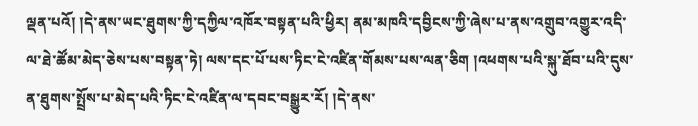ལྡན་པའོ། །དེ་ནས་ཡང་ཐུགས་ཀྱི་དཀྱིལ་འཁོར་བསྟན་པའི་ཕྱིར། ནམ་མཁའི་དབྱིངས་ཀྱི་ཞེས་པ་ནས་འགྲུབ་འགྱུར་འདི་ལ་ཐེ་ཚོམ་མེད་ཅེས་པས་བསྟན་ཏེ། ལས་དང་པོ་པས་ཏིང་ངེ་འཛིན་གོམས་པས་ལན་ཅིག །འཕགས་པའི་སྐུ་ཐོབ་པའི་དུས་ན་ཐུགས་སྤྲོས་པ་མེད་པའི་ཏིང་ངེ་འཛིན་ལ་དབང་བསྒྱུར་རོ། །དེ་ནས་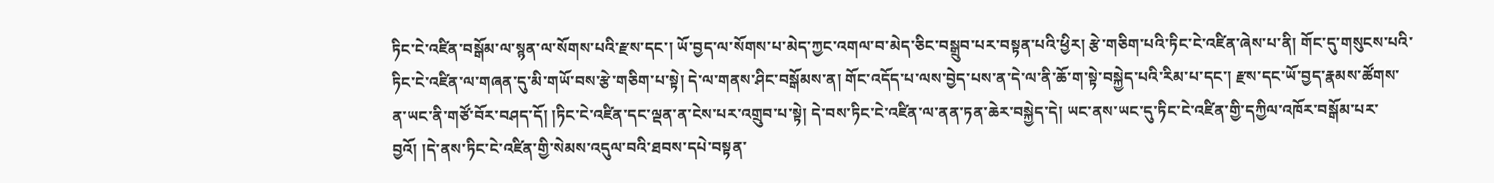ཏིང་ངེ་འཛིན་བསྒོམ་ལ་སྙན་ལ་སོགས་པའི་རྫས་དང་། ཡོ་བྱད་ལ་སོགས་པ་མེད་ཀྱང་འགལ་བ་མེད་ཅིང་བསྒྲུབ་པར་བསྟན་པའི་ཕྱིར། རྩེ་གཅིག་པའི་ཏིང་ངེ་འཛིན་ཞེས་པ་ནི། གོང་དུ་གསུངས་པའི་ཏིང་ངེ་འཛིན་ལ་གཞན་དུ་མི་གཡོ་བས་རྩེ་གཅིག་པ་སྟེ། དེ་ལ་གནས་ཤིང་བསྒོམས་ན། གོང་འདོད་པ་ལས་བྱེད་པས་ན་དེ་ལ་ནི་ཆོ་ག་སྟེ་བསྐྱེད་པའི་རིམ་པ་དང་། རྫས་དང་ཡོ་བྱད་རྣམས་ཚོགས་ན་ཡང་ནི་གཙོ་བོར་བཤད་དོ། །ཏིང་ངེ་འཛིན་དང་ལྡན་ན་ངེས་པར་འགྲུབ་པ་སྟེ། དེ་བས་ཏིང་ངེ་འཛིན་ལ་ནན་ཏན་ཆེར་བསྐྱེད་དེ། ཡང་ནས་ཡང་དུ་ཏིང་ངེ་འཛིན་གྱི་དཀྱིལ་འཁོར་བསྒོམ་པར་བྱའོ། །དེ་ནས་ཏིང་ངེ་འཛིན་གྱི་སེམས་འདུལ་བའི་ཐབས་དཔེ་བསྟན་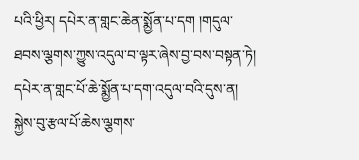པའི་ཕྱིར། དཔེར་ན་གླང་ཆེན་སྨྱོན་པ་དག །གདུལ་ཐབས་ལྕགས་ཀྱུས་འདུལ་བ་ལྟར་ཞེས་བྱ་བས་བསྟན་ཏེ། དཔེར་ན་གླང་པོ་ཆེ་སྨྱོན་པ་དག་འདུལ་བའི་དུས་ན། སྐྱེས་བུ་རྩལ་པོ་ཆེས་ལྕགས་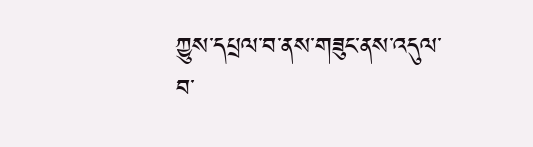ཀྱུས་དཔྲལ་བ་ནས་གཟུང་ནས་འདུལ་བ་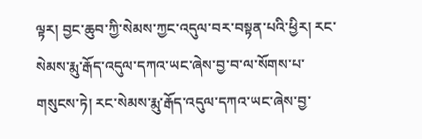ལྟར། བྱང་ཆུབ་ཀྱི་སེམས་ཀྱང་འདུལ་བར་བསྟན་པའི་ཕྱིར། རང་སེམས་རྨུ་རྒོད་འདུལ་དཀའ་ཡང་ཞེས་བྱ་བ་ལ་སོགས་པ་གསུངས་ཏེ། རང་སེམས་རྨུ་རྒོད་འདུལ་དཀའ་ཡང་ཞེས་བྱ་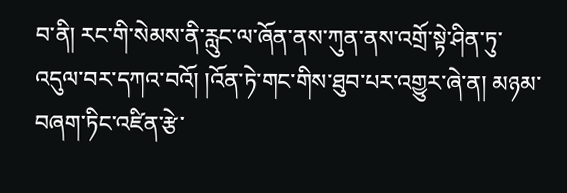བ་ནི། རང་གི་སེམས་ནི་རླུང་ལ་ཞོན་ནས་ཀུན་ནས་འགྲོ་སྟེ་ཤིན་ཏུ་འདུལ་བར་དཀའ་བའོ། །འོན་ཏེ་གང་གིས་ཐུབ་པར་འགྱུར་ཞེ་ན། མཉམ་བཞག་ཏིང་འཛིན་རྩེ་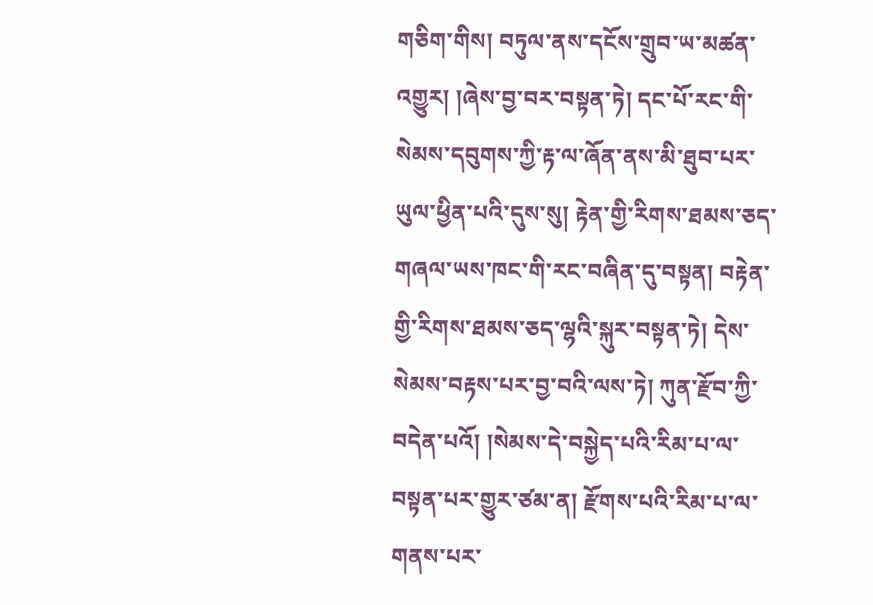གཅིག་གིས། བཏུལ་ནས་དངོས་གྲུབ་ཡ་མཚན་འགྱུར། །ཞེས་བྱ་བར་བསྟན་ཏེ། དང་པོ་རང་གི་སེམས་དབུགས་ཀྱི་རྟ་ལ་ཞོན་ནས་མི་ཐུབ་པར་ཡུལ་ཕྱིན་པའི་དུས་སུ། རྟེན་གྱི་རིགས་ཐམས་ཅད་གཞལ་ཡས་ཁང་གི་རང་བཞིན་དུ་བསྟན། བརྟེན་གྱི་རིགས་ཐམས་ཅད་ལྷའི་སྐུར་བསྟན་ཏེ། དེས་སེམས་བརྟས་པར་བྱ་བའི་ལས་ཏེ། ཀུན་རྫོབ་ཀྱི་བདེན་པའོ། །སེམས་དེ་བསྐྱེད་པའི་རིམ་པ་ལ་བསྟན་པར་གྱུར་ཙམ་ན། རྫོགས་པའི་རིམ་པ་ལ་གནས་པར་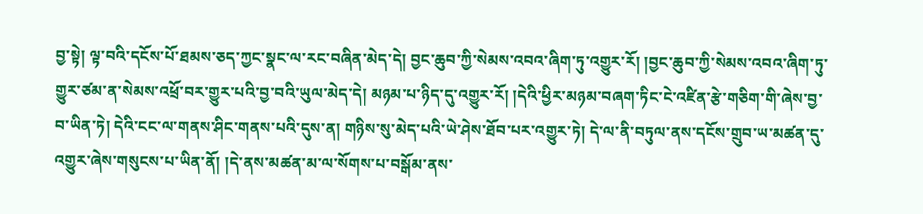བྱ་སྟེ། ལྟ་བའི་དངོས་པོ་ཐམས་ཅད་ཀྱང་སྣང་ལ་རང་བཞིན་མེད་དེ། བྱང་ཆུབ་ཀྱི་སེམས་འབའ་ཞིག་ཏུ་འགྱུར་རོ། །བྱང་ཆུབ་ཀྱི་སེམས་འབའ་ཞིག་ཏུ་གྱུར་ཙམ་ན་སེམས་འཕྲོ་བར་གྱུར་པའི་བྱ་བའི་ཡུལ་མེད་དེ། མཉམ་པ་ཉིད་དུ་འགྱུར་རོ། །དེའི་ཕྱིར་མཉམ་བཞག་ཏིང་ངེ་འཛིན་རྩེ་གཅིག་གི་ཞེས་བྱ་བ་ཡིན་ཏེ། དེའི་ངང་ལ་གནས་ཤིང་གནས་པའི་དུས་ན། གཉིས་སུ་མེད་པའི་ཡེ་ཤེས་ཐོབ་པར་འགྱུར་ཏེ། དེ་ལ་ནི་བཏུལ་ནས་དངོས་གྲུབ་ཡ་མཚན་དུ་འགྱུར་ཞེས་གསུངས་པ་ཡིན་ནོ། །དེ་ནས་མཚན་མ་ལ་སོགས་པ་བསྒོམ་ནས་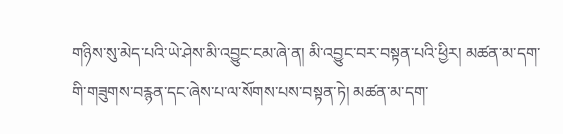གཉིས་སུ་མེད་པའི་ཡེ་ཤེས་མི་འབྱུང་ངམ་ཞེ་ན། མི་འབྱུང་བར་བསྟན་པའི་ཕྱིར། མཚན་མ་དག་གི་གཟུགས་བརྙན་དང་ཞེས་པ་ལ་སོགས་པས་བསྟན་ཏེ། མཚན་མ་དག་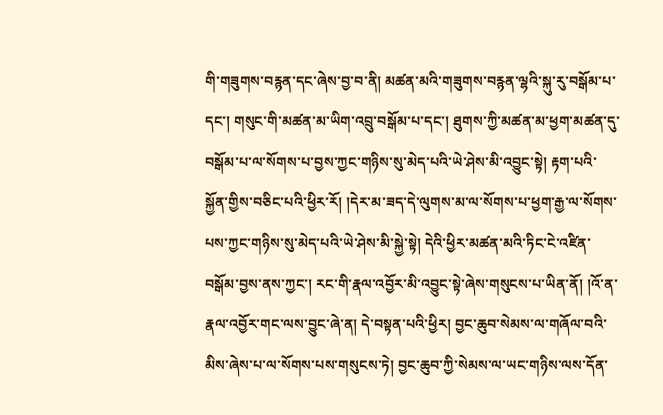གི་གཟུགས་བརྙན་དང་ཞེས་བྱ་བ་ནི། མཚན་མའི་གཟུགས་བརྙན་ལྷའི་སྐུ་རུ་བསྒོམ་པ་དང་། གསུང་གི་མཚན་མ་ཡིག་འབྲུ་བསྒོམ་པ་དང་། ཐུགས་ཀྱི་མཚན་མ་ཕྱག་མཚན་དུ་བསྒོམ་པ་ལ་སོགས་པ་བྱས་ཀྱང་གཉིས་སུ་མེད་པའི་ཡེ་ཤེས་མི་འབྱུང་སྟེ། རྟག་པའི་སྐྱོན་གྱིས་བཅིང་པའི་ཕྱིར་རོ། །དེར་མ་ཟད་དེ་ལུགས་མ་ལ་སོགས་པ་ཕྱག་རྒྱ་ལ་སོགས་པས་ཀྱང་གཉིས་སུ་མེད་པའི་ཡེ་ཤེས་མི་སྐྱེ་སྟེ། དེའི་ཕྱིར་མཚན་མའི་ཏིང་ངེ་འཛིན་བསྒོམ་བྱས་ནས་ཀྱང་། རང་གི་རྣལ་འབྱོར་མི་འབྱུང་སྟེ་ཞེས་གསུངས་པ་ཡིན་ནོ། །འོ་ན་རྣལ་འབྱོར་གང་ལས་བྱུང་ཞེ་ན། དེ་བསྟན་པའི་ཕྱིར། བྱང་ཆུབ་སེམས་ལ་གཞོལ་བའི་མིས་ཞེས་པ་ལ་སོགས་པས་གསུངས་ཏེ། བྱང་ཆུབ་ཀྱི་སེམས་ལ་ཡང་གཉིས་ལས་དོན་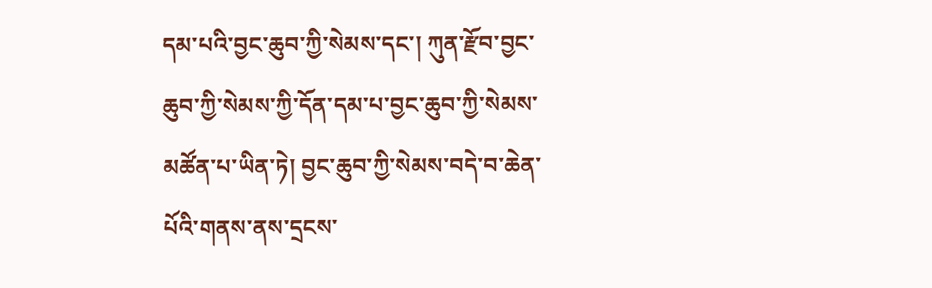དམ་པའི་བྱང་ཆུབ་ཀྱི་སེམས་དང་། ཀུན་རྫོབ་བྱང་ཆུབ་ཀྱི་སེམས་ཀྱི་དོན་དམ་པ་བྱང་ཆུབ་ཀྱི་སེམས་མཚོན་པ་ཡིན་ཏེ། བྱང་ཆུབ་ཀྱི་སེམས་བདེ་བ་ཆེན་པོའི་གནས་ནས་དྲངས་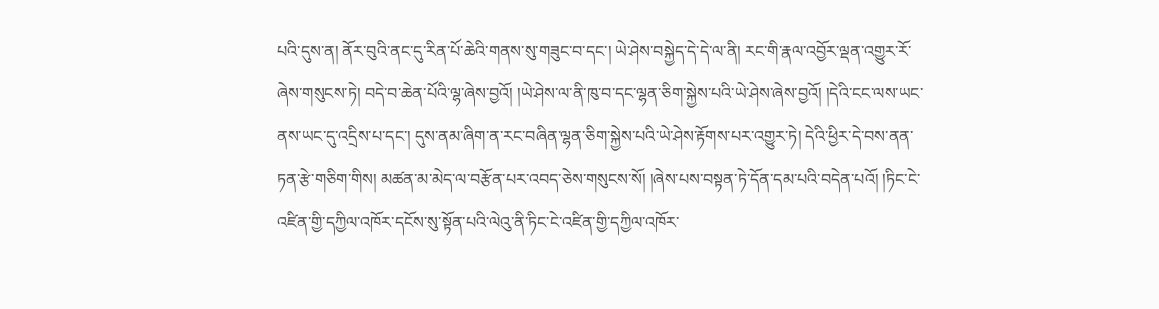པའི་དུས་ན། ནོར་བུའི་ནང་དུ་རིན་པོ་ཆེའི་གནས་སུ་གཟུང་བ་དང་། ཡེ་ཤེས་བསྐྱེད་དེ་དེ་ལ་ནི། རང་གི་རྣལ་འབྱོར་ལྡན་འགྱུར་རོ་ཞེས་གསུངས་ཏེ། བདེ་བ་ཆེན་པོའི་ལྷ་ཞེས་བྱའོ། །ཡེ་ཤེས་ལ་ནི་ཁུ་བ་དང་ལྷན་ཅིག་སྐྱེས་པའི་ཡེ་ཤེས་ཞེས་བྱའོ། །དེའི་ངང་ལས་ཡང་ནས་ཡང་དུ་འདྲིས་པ་དང་། དུས་ནམ་ཞིག་ན་རང་བཞིན་ལྷན་ཅིག་སྐྱེས་པའི་ཡེ་ཤེས་རྟོགས་པར་འགྱུར་ཏེ། དེའི་ཕྱིར་དེ་བས་ནན་ཏན་རྩེ་གཅིག་གིས། མཚན་མ་མེད་ལ་བརྩོན་པར་འབད་ཅེས་གསུངས་སོ། །ཞེས་པས་བསྟན་ཏེ་དོན་དམ་པའི་བདེན་པའོ། །ཏིང་ངེ་འཛིན་གྱི་དཀྱིལ་འཁོར་དངོས་སུ་སྟོན་པའི་ལེའུ་ནི་ཏིང་ངེ་འཛིན་གྱི་དཀྱིལ་འཁོར་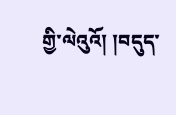གྱི་ལེའུའོ། །བདུད་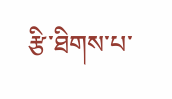རྩི་ཐིགས་པ་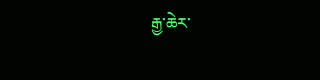རྒྱ་ཆེར་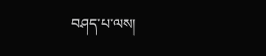བཤད་པ་ལས།